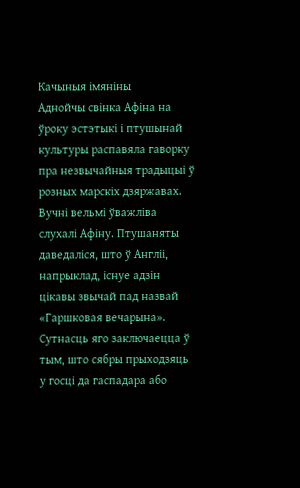Качыныя iмянiны
Аднойчы свінка Афіна на ўроку эстэтыкі і птушынай культуры распавяла гаворку пра незвычайныя традыцыі ў розных марскіх дзяржавах. Вучні вельмі ўважліва слухалі Афіну. Птушаняты даведаліся, што ў Англіі, напрыклад, існуе адзін цікавы звычай пад назвай «Гаршковая вечарына». Сутнасць яго заключаецца ў тым, што сябры прыходзяць у госці да гаспадара або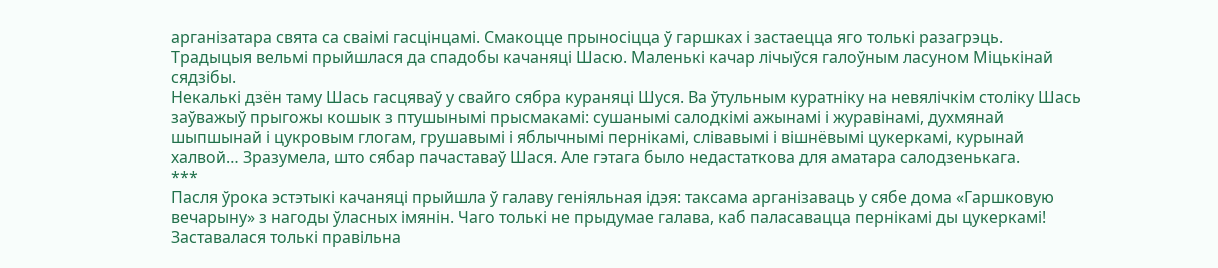арганізатара свята са сваімі гасцінцамі. Смакоцце прыносіцца ў гаршках і застаецца яго толькі разагрэць.
Традыцыя вельмі прыйшлася да спадобы качаняці Шасю. Маленькі качар лічыўся галоўным ласуном Міцькінай сядзібы.
Некалькі дзён таму Шась гасцяваў у свайго сябра кураняці Шуся. Ва ўтульным куратніку на невялічкім століку Шась заўважыў прыгожы кошык з птушынымі прысмакамі: сушанымі салодкімі ажынамі і журавінамі, духмянай шыпшынай і цукровым глогам, грушавымі і яблычнымі пернікамі, слівавымі і вішнёвымі цукеркамі, курынай халвой… Зразумела, што сябар пачаставаў Шася. Але гэтага было недастаткова для аматара салодзенькага.
***
Пасля ўрока эстэтыкі качаняці прыйшла ў галаву геніяльная ідэя: таксама арганізаваць у сябе дома «Гаршковую вечарыну» з нагоды ўласных імянін. Чаго толькі не прыдумае галава, каб паласавацца пернікамі ды цукеркамі!
Заставалася толькі правільна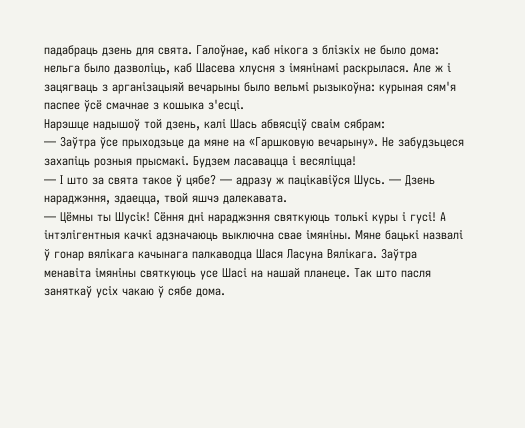падабраць дзень для свята. Галоўнае, каб нікога з блізкіх не было дома: нельга было дазволіць, каб Шасева хлусня з імянінамі раскрылася. Але ж і зацягваць з арганізацыяй вечарыны было вельмі рызыкоўна: курыная сям'я паспее ўсё смачнае з кошыка з'есці.
Нарэшце надышоў той дзень, калі Шась абвясціў сваім сябрам:
— Заўтра ўсе прыходзьце да мяне на «Гаршковую вечарыну». Не забудзьцеся захапіць розныя прысмакі. Будзем ласавацца і весяліцца!
— І што за свята такое ў цябе? — адразу ж пацікавіўся Шусь. — Дзень нараджэння, здаецца, твой яшчэ далекавата.
— Цёмны ты Шусік! Сёння дні нараджэння святкуюць толькі куры і гусі! А інтэлігентныя качкі адзначаюць выключна свае імяніны. Мяне бацькі назвалі ў гонар вялікага качынага палкаводца Шася Ласуна Вялікага. Заўтра менавіта імяніны святкуюць усе Шасі на нашай планеце. Так што пасля заняткаў усіх чакаю ў сябе дома.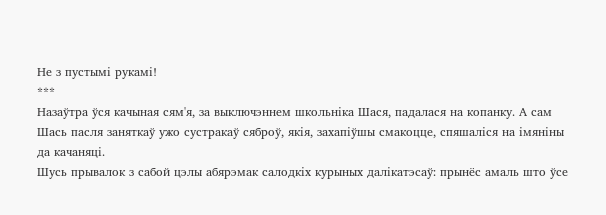Не з пустымі рукамі!
***
Назаўтра ўся качыная сям'я, за выключэннем школьніка Шася, падалася на копанку. А сам Шась пасля заняткаў ужо сустракаў сяброў, якія, захапіўшы смакоцце, спяшаліся на імяніны да качаняці.
Шусь прывалок з сабой цэлы абярэмак салодкіх курыных далікатэсаў: прынёс амаль што ўсе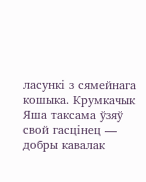ласункі з сямейнага кошыка. Крумкачык Яша таксама ўзяў свой гасцінец — добры кавалак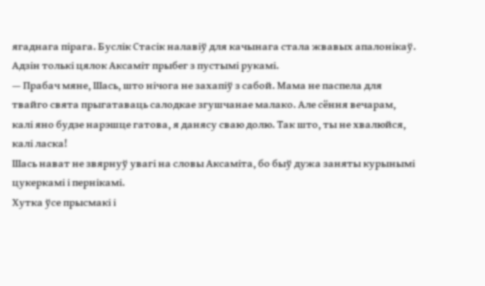ягаднага пірага. Буслік Стасік налавіў для качынага стала жвавых апалонікаў.
Адзін толькі цялок Аксаміт прыбег з пустымі рукамі.
— Прабач мяне, Шась, што нічога не захапіў з сабой. Мама не паспела для твайго свята прыгатаваць салодкае згушчанае малако. Але сёння вечарам, калі яно будзе нарэшце гатова, я данясу сваю долю. Так што, ты не хвалюйся, калі ласка!
Шась нават не звярнуў увагі на словы Аксаміта, бо быў дужа заняты курынымі цукеркамі і пернікамі.
Хутка ўсе прысмакі і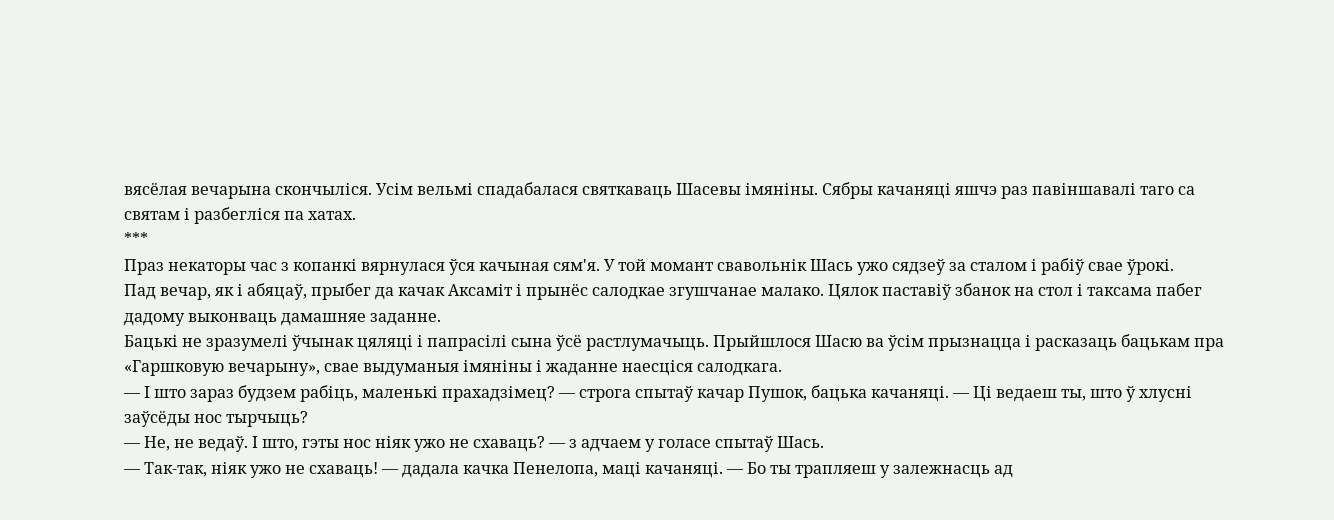вясёлая вечарына скончыліся. Усім вельмі спадабалася святкаваць Шасевы імяніны. Сябры качаняці яшчэ раз павіншавалі таго са святам і разбегліся па хатах.
***
Праз некаторы час з копанкі вярнулася ўся качыная сям'я. У той момант свавольнік Шась ужо сядзеў за сталом і рабіў свае ўрокі.
Пад вечар, як і абяцаў, прыбег да качак Аксаміт і прынёс салодкае згушчанае малако. Цялок паставіў збанок на стол і таксама пабег дадому выконваць дамашняе заданне.
Бацькі не зразумелі ўчынак цяляці і папрасілі сына ўсё растлумачыць. Прыйшлося Шасю ва ўсім прызнацца і расказаць бацькам пра «Гаршковую вечарыну», свае выдуманыя імяніны і жаданне наесціся салодкага.
— І што зараз будзем рабіць, маленькі прахадзімец? — строга спытаў качар Пушок, бацька качаняці. — Ці ведаеш ты, што ў хлусні заўсёды нос тырчыць?
— Не, не ведаў. І што, гэты нос ніяк ужо не схаваць? — з адчаем у голасе спытаў Шась.
— Так-так, ніяк ужо не схаваць! — дадала качка Пенелопа, маці качаняці. — Бо ты трапляеш у залежнасць ад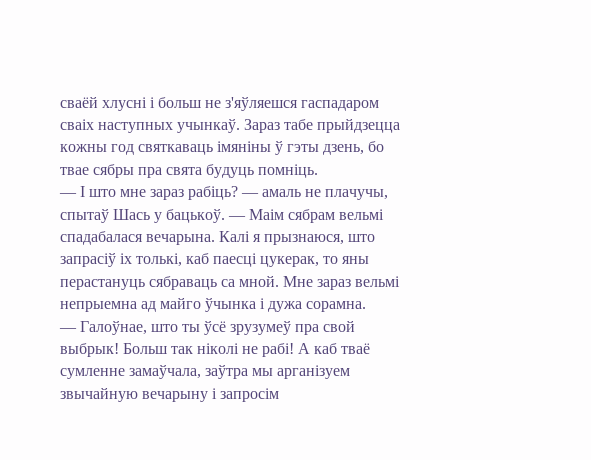сваёй хлусні і больш не з'яўляешся гаспадаром сваіх наступных учынкаў. Зараз табе прыйдзецца кожны год святкаваць імяніны ў гэты дзень, бо твае сябры пра свята будуць помніць.
— І што мне зараз рабіць? — амаль не плачучы, спытаў Шась у бацькоў. — Маім сябрам вельмі спадабалася вечарына. Калі я прызнаюся, што запрасіў іх толькі, каб паесці цукерак, то яны перастануць сябраваць са мной. Мне зараз вельмі непрыемна ад майго ўчынка і дужа сорамна.
— Галоўнае, што ты ўсё зрузумеў пра свой выбрык! Больш так ніколі не рабі! А каб тваё сумленне замаўчала, заўтра мы арганізуем звычайную вечарыну і запросім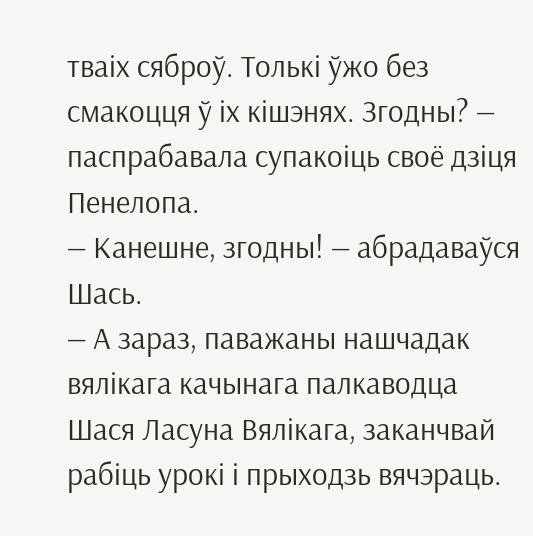тваіх сяброў. Толькі ўжо без смакоцця ў іх кішэнях. Згодны? — паспрабавала супакоіць своё дзіця Пенелопа.
— Канешне, згодны! — абрадаваўся Шась.
— А зараз, паважаны нашчадак вялікага качынага палкаводца Шася Ласуна Вялікага, заканчвай рабіць урокі і прыходзь вячэраць.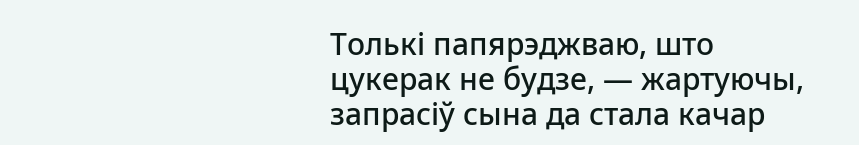Толькі папярэджваю, што цукерак не будзе, — жартуючы, запрасіў сына да стала качар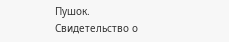Пушок.
Свидетельство о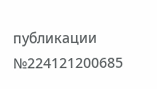публикации №224121200685